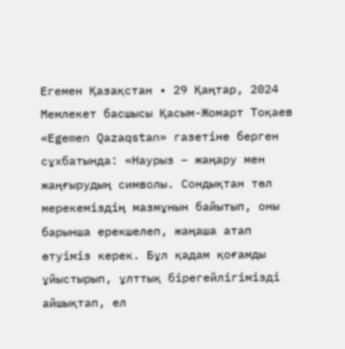Егемен Қазақстан • 29 Қаңтар, 2024
Мемлекет басшысы Қасым-Жомарт Тоқаев «Egemen Qazaqstan» газетіне берген сұхбатында: «Наурыз – жаңару мен жаңғырудың символы. Сондықтан төл мерекеміздің мазмұнын байытып, оны барынша ерекшелеп, жаңаша атап өтуіміз керек. Бұл қадам қоғамды ұйыстырып, ұлттық бірегейлігімізді айшықтап, ел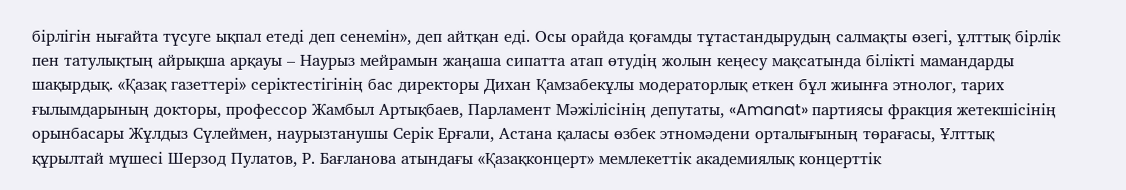бірлігін нығайта түсуге ықпал етеді деп сенемін», деп айтқан еді. Осы орайда қоғамды тұтастандырудың салмақты өзегі, ұлттық бірлік пен татулықтың айрықша арқауы – Наурыз мейрамын жаңаша сипатта атап өтудің жолын кеңесу мақсатында білікті мамандарды шақырдық. «Қазақ газеттері» серіктестігінің бас директоры Дихан Қамзабекұлы модераторлық еткен бұл жиынға этнолог, тарих ғылымдарының докторы, профессор Жамбыл Артықбаев, Парламент Мәжілісінің депутаты, «Amanat» партиясы фракция жетекшісінің орынбасары Жұлдыз Сүлеймен, наурызтанушы Серік Ерғали, Астана қаласы өзбек этномәдени орталығының төрағасы, Ұлттық құрылтай мүшесі Шерзод Пулатов, Р. Бағланова атындағы «Қазақконцерт» мемлекеттік академиялық концерттік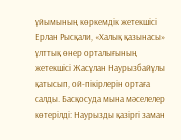ұйымының көркемдік жетекшісі Ерлан Рысқали, «Халық қазынасы» ұлттық өнер орталығының жетекшісі Жасұлан Наурызбайұлы қатысып, ой-пікірлерін ортаға салды. Басқосуда мына мәселелер көтерілді: Наурызды қазіргі заман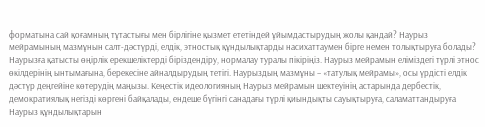форматына сай қоғамның тұтастығы мен бірлігіне қызмет ететіндей ұйымдастырудың жолы қандай? Наурыз мейрамының мазмұнын салт-дәстүрді, елдік, этностық құндылықтарды насихаттаумен бірге немен толықтыруға болады? Наурызға қатысты өңірлік ерекшеліктерді біріздендіру, нормалау туралы пікіріңіз. Наурыз мейрамын еліміздегі түрлі этнос өкілдерінің ынтымағына, берекесіне айналдырудың тетігі. Наурыздың мазмұны – «татулық мейрамы», осы үрдісті елдік дәстүр деңгейіне көтерудің маңызы. Кеңестік идеологияның Наурыз мейрамын шектеуінің астарында дербестік, демократиялық негізді көргені байқалады, ендеше бүгінгі санадағы түрлі қиындықты сауықтыруға, саламаттандыруға Наурыз құндылықтарын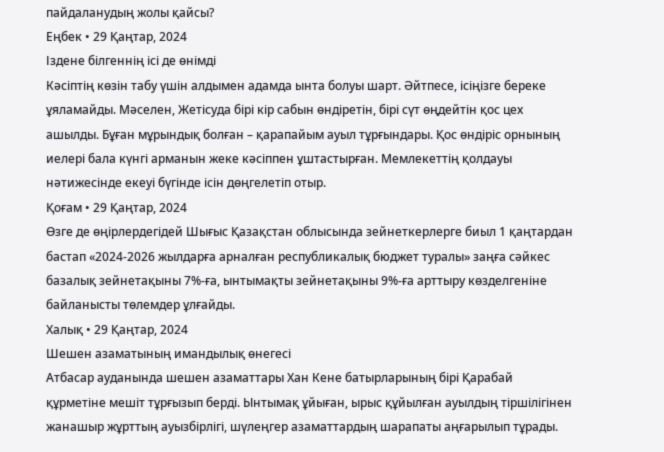пайдаланудың жолы қайсы?
Еңбек • 29 Қаңтар, 2024
Іздене білгеннің ісі де өнімді
Кәсіптің көзін табу үшін алдымен адамда ынта болуы шарт. Әйтпесе, ісіңізге береке ұяламайды. Мәселен, Жетісуда бірі кір сабын өндіретін, бірі сүт өңдейтін қос цех ашылды. Бұған мұрындық болған – қарапайым ауыл тұрғындары. Қос өндіріс орнының иелері бала күнгі арманын жеке кәсіппен ұштастырған. Мемлекеттің қолдауы нәтижесінде екеуі бүгінде ісін дөңгелетіп отыр.
Қоғам • 29 Қаңтар, 2024
Өзге де өңірлердегідей Шығыс Қазақстан облысында зейнеткерлерге биыл 1 қаңтардан бастап «2024-2026 жылдарға арналған республикалық бюджет туралы» заңға сәйкес базалық зейнетақыны 7%-ға, ынтымақты зейнетақыны 9%-ға арттыру көзделгеніне байланысты төлемдер ұлғайды.
Халық • 29 Қаңтар, 2024
Шешен азаматының имандылық өнегесі
Атбасар ауданында шешен азаматтары Хан Кене батырларының бірі Қарабай құрметіне мешіт тұрғызып берді. Ынтымақ ұйыған, ырыс құйылған ауылдың тіршілігінен жанашыр жұрттың ауызбірлігі, шүлеңгер азаматтардың шарапаты аңғарылып тұрады.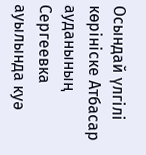Осындай үлгілі көрініске Атбасар ауданының Сергеевка ауылында куә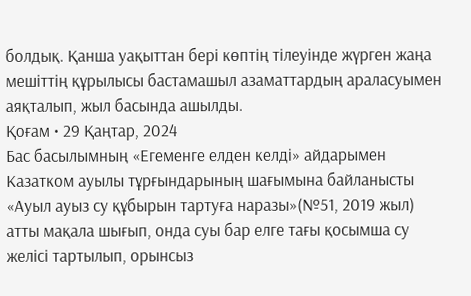болдық. Қанша уақыттан бері көптің тілеуінде жүрген жаңа мешіттің құрылысы бастамашыл азаматтардың араласуымен аяқталып, жыл басында ашылды.
Қоғам • 29 Қаңтар, 2024
Бас басылымның «Егеменге елден келді» айдарымен Казатком ауылы тұрғындарының шағымына байланысты «Ауыл ауыз су құбырын тартуға наразы»(№51, 2019 жыл) атты мақала шығып, онда суы бар елге тағы қосымша су желісі тартылып, орынсыз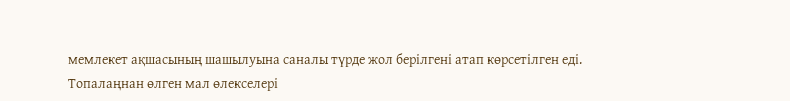мемлекет ақшасының шашылуына саналы түрде жол берілгені атап көрсетілген еді. Топалаңнан өлген мал өлекселері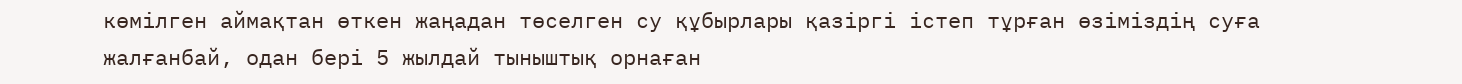көмілген аймақтан өткен жаңадан төселген су құбырлары қазіргі істеп тұрған өзіміздің суға жалғанбай, одан бері 5 жылдай тыныштық орнаған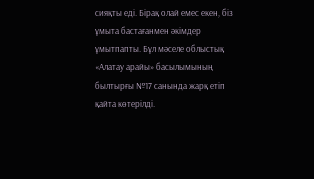сияқты еді. Бірақ олай емес екен, біз ұмыта бастағанмен әкімдер ұмытпапты. Бұл мәселе облыстық «Алатау арайы» басылымының былтырғы №17 санында жарқ етіп қайта көтерілді.